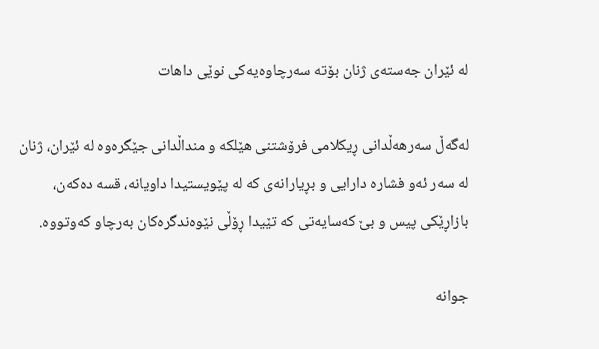لە ئێران جەستەی ژنان بۆتە سەرچاوەیەکی نوێی داهات

لەگەڵ سەرهەڵدانی ڕیکلامی فرۆشتنی هێلکە و منداڵدانی جێگرەوە لە ئێران، ژنان لە سەر ئەو فشارە دارایی و بڕیارانەی کە لە پێویستیدا داویانە، قسە دەکەن، بازاڕێکی پیس و بێ کەسایەتی کە تێیدا ڕۆڵی نێوەندگرەکان بەرچاو کەوتووە.

جوانە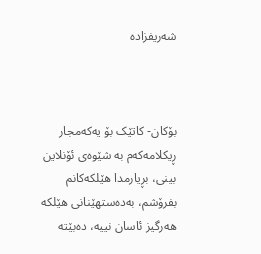شەریفزادە



بۆکان- کاتێک بۆ یەکەمجار ڕیکلامەکەم بە شێوەی ئۆنلاین بینی، بڕیارمدا هێلکەکانم بفرۆشم، بەدەستهێنانی هێلکە هەرگیز ئاسان نییە، دەبێتە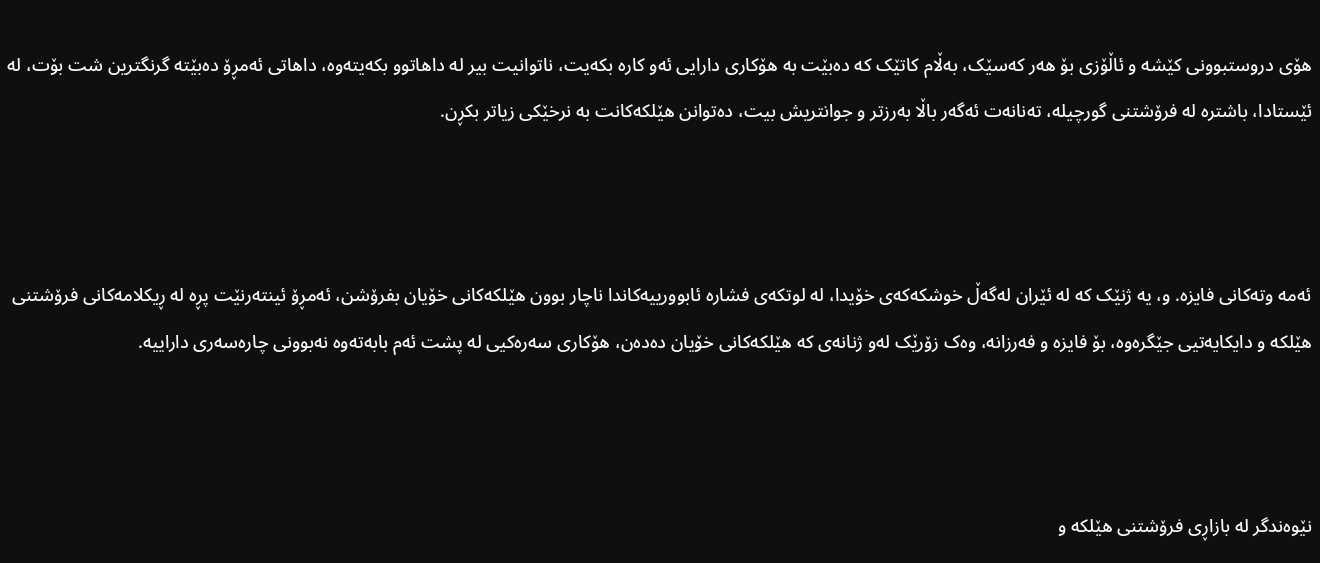هۆی دروستبوونی کێشە و ئاڵۆزی بۆ هەر کەسێک، بەڵام کاتێک کە دەبێت بە هۆکاری دارایی ئەو کارە بکەیت، ناتوانیت بیر لە داهاتوو بکەیتەوە، داهاتی ئەمڕۆ دەبێتە گرنگترین شت بۆت، لە ئێستادا، باشترە لە فرۆشتنی گورچیلە، تەنانەت ئەگەر باڵا بەرزتر و جوانتریش بیت، دەتوانن هێلکەکانت بە نرخێکی زیاتر بکڕن.



ئەمە وتەکانی فایزە. و، یە ژنێک کە لە ئێران لەگەڵ خوشکەکەی خۆیدا، لە لوتکەی فشارە ئابوورییەکاندا ناچار بوون هێلکەکانی خۆیان بفرۆشن، ئەمڕۆ ئینتەرنێت پڕە لە ڕیکلامەکانی فرۆشتنی هێلکە و دایکایەتیی جێگرەوە، بۆ فایزە و فەرزانە، وەک زۆرێک لەو ژنانەی کە هێلکەکانی خۆیان دەدەن، هۆکاری سەرەکیی لە پشت ئەم بابەتەوە نەبوونی چارەسەری داراییە.



نێوەندگر لە بازاڕی فرۆشتنی هێلکە و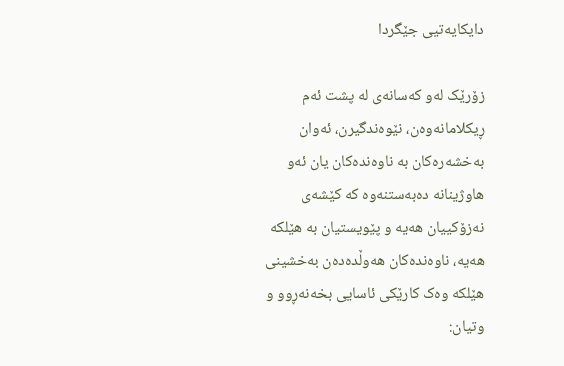دایکایەتیی جێگردا

زۆرێک لەو کەسانەی لە پشت ئەم ڕیکلامانەوەن، نێوەندگیرن، ئەوان بەخشەرەکان بە ناوەندەکان یان ئەو هاوژینانە دەبەستنەوە کە کێشەی نەزۆکییان هەیە و پێویستیان بە هێلکە هەیە، ناوەندەکان هەوڵدەدەن بەخشینی هێلکە وەک کارێکی ئاسایی بخەنەڕوو و وتیان: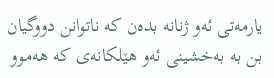یارمەتی ئەو ژنانە بدەن کە ناتوانن دووگیان بن بە بەخشینی ئەو هێلکانەی کە هەموو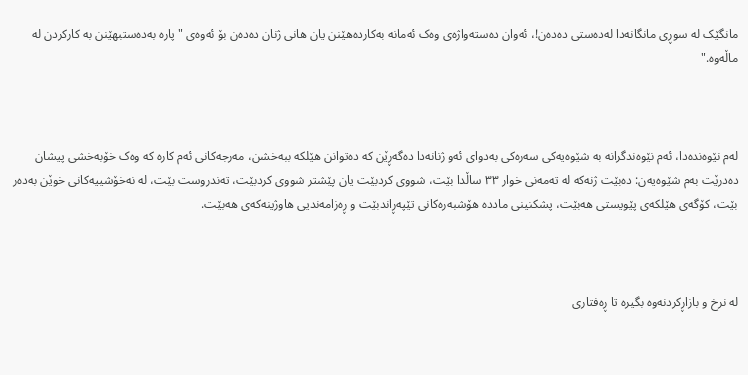مانگێک لە سوڕی مانگانەدا لەدەستی دەدەن!، ئەوان دەستەواژەی وەک ئەمانە بەکاردەهێنن یان هانی ژنان دەدەن بۆ ئەوەی "پارە بەدەستبهێنن بە کارکردن لە ماڵەوە."



لەم نێوەندەدا، ئەم نێوەندگرانە بە شێوەیەکی سەرەکی بەدوای ئەو ژنانەدا دەگەڕێن کە دەتوانن هێلکە ببەخشن، مەرجەکانی ئەم کارە کە وەک خۆبەخشی پیشان دەدرێت بەم شێوەیەن: دەبێت ژنەکە لە تەمەنی خوار ٣٣ ساڵدا بێت، شووی کردبێت یان پێشتر شووی کردبێت، تەندروست بێت، لە نەخۆشییەکانی خوێن بەدەر بێت، کۆگەی هێلکەی پێویستی هەبێت، پشکنینی ماددە هۆشبەرەکانی تێپەڕاندبێت و ڕەزامەندیی هاوژینەکەی هەبێت.



لە نرخ و بازاڕکردنەوە بگیرە تا ڕەفتاری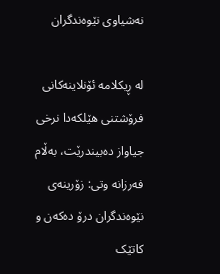نەشیاوی نێوەندگران

لە ڕیکلامە ئۆنلاینەکانی فرۆشتنی هێلکەدا نرخی جیاواز دەبیندرێت، بەڵام فەرزانە وتی: زۆرینەی نێوەندگران درۆ دەکەن و کاتێک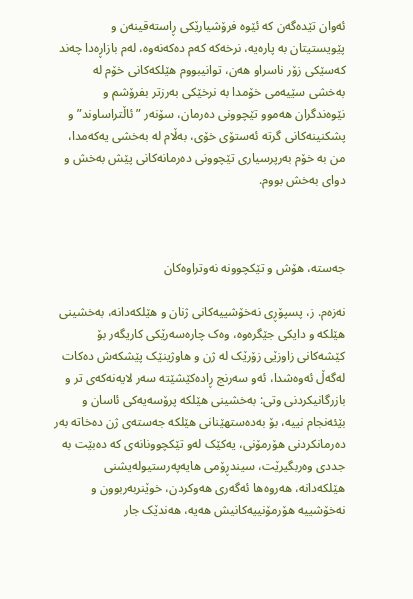ئەوان تێدەگەن کە ئێوە فرۆشیارێکی ڕاستەقینەن و پێویستیتان بە پارەیە، نرخەکە کەم دەکەنەوە، لەم بازاڕەدا چەند کەسێکی زۆر ناسراو هەن، توانیبووم هێلکەکانی خۆم لە بەخشی سێیەمی خۆمدا بە نرخێکی بەرزتر بفرۆشم و نێوەندگران هەموو تێچوونی دەرمان، سۆنەر ”ئاڵتراساوند” و پشکنینەکانی گرتە ئەستۆی خۆی، بەڵام لە بەخشی یەکەمدا، من بە خۆم بەرپرسیاری تێچوونی دەرمانەکانی پێش بەخش و دوای بەخش بووم.



جەستە، هۆش و تێکچوونە نەوتراوەکان

نەزەم. ز، پسپۆڕی نەخۆشییەکانی ژنان و هێلکەدانە، بەخشینی هێلکە و دایکی جێگرەوە، وەک چارەسەرێکی کاریگەر بۆ کێشەکانی زاوزێی زۆرێک لە ژن و هاوژینێک پێشکەش دەکات  لەگەڵ ئەوەشدا، ئەو سەرنج ڕادەکێشێتە سەر لایەنەکەی تر و بازرگانیکردنی وتی: بەخشینی هێلکە پرۆسەیەکی ئاسان و بێئەنجام نییە، بۆ بەدەستهێنانی هێلکە جەستەی ژن دەخاتە بەر دەرمانکردنی هۆرمۆنی، یەکێک لەو تێکچوونانەی کە دەبێت بە جددی وەربگیرێت، سیندڕۆمی هایەپەرستیولەیشنی هێلکەدانە، هەروەها ئەگەری هەوکردن، خوێنربەربوون و نەخۆشییە هۆرمۆنییەکانیش هەیە، هەندێک جار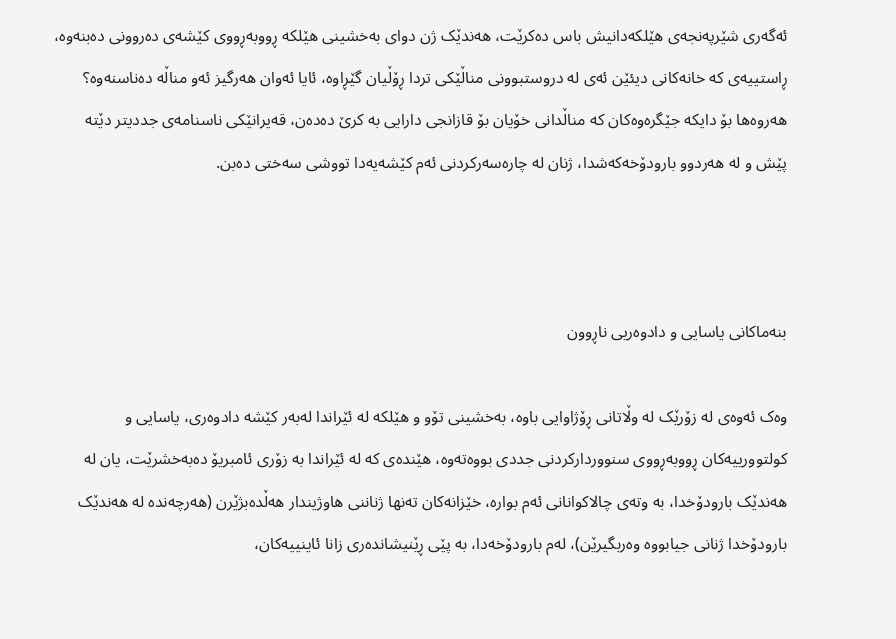ئەگەری شێرپەنجەی هێلکەدانیش باس دەکرێت، هەندێک ژن دوای بەخشینی هێلکە ڕووبەڕووی کێشەی دەروونی دەبنەوە، ڕاستییەی کە خانەکانی دیئێن ئەی لە دروستبوونی مناڵێکی تردا ڕۆڵیان گێڕاوە، ئایا ئەوان هەرگیز ئەو مناڵە دەناسنەوە؟ هەروەها بۆ دایکە جێگرەوەکان کە مناڵدانی خۆیان بۆ قازانجی دارایی بە کرێ دەدەن، قەیرانێکی ناسنامەی جددیتر دێتە پێش و لە هەردوو بارودۆخەکەشدا، ژنان لە چارەسەرکردنی ئەم کێشەیەدا تووشی سەختی دەبن.



بنەماکانی یاسایی و دادوەریی ناڕوون

وەک ئەوەی لە زۆرێک لە وڵاتانی ڕۆژاوایی باوە، بەخشینی تۆو و هێلکە لە ئێراندا لەبەر کێشە دادوەری، یاسایی و کولتوورییەکان ڕووبەڕووی سنووردارکردنی جددی بووەتەوە، هێندەی کە لە ئێراندا بە زۆری ئامبریۆ دەبەخشرێت، یان لە هەندێک بارودۆخدا، بە وتەی چالاکوانانی ئەم بوارە، خێزانەکان تەنها ژناننی هاوژیندار هەڵدەبژێرن (هەرچەندە لە هەندێک بارودۆخدا ژنانی جیابووە وەربگیرێن)، لەم بارودۆخەدا، بە پێی ڕێنیشاندەری زانا ئاینییەکان،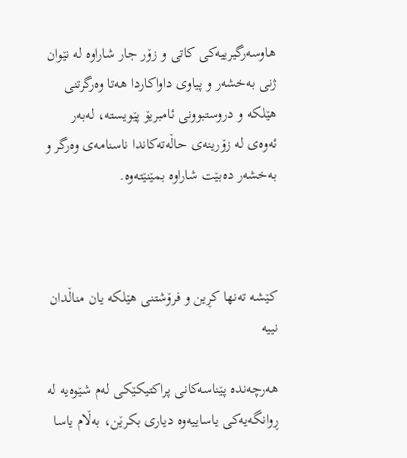هاوسەرگیرییەکی کاتی و زۆر جار شاراوە لە نێوان ژنی بەخشەر و پیاوی داواکاردا هەتا وەرگرتنی هێلکە و دروستبوونی ئامبریۆ پێویستە، لەبەر ئەوەی لە زۆرینەی حاڵەتەکاندا ناسنامەی وەرگر و بەخشەر دەبێت شاراوە بمێنێتەوە.



کێشە تەنها کڕین و فرۆشتنی هێلکە یان مناڵدان نییە

هەرچەندە پێناسەکانی پراکتیکێکی لەم شێوەیە لە ڕوانگەیەکی یاساییەوە دیاری بکرێن، بەڵام یاسا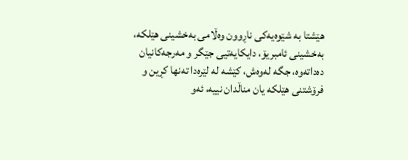هێشتا بە شێوەیەکی ناڕوون وەڵامی بەخشینی هێلکە، بەخشینی ئامبریۆ، دایکایەتیی جێگر و مەرجەکانیان دەداتەوە، جگە لەوەش، کێشە لە لێرەدا تەنها کڕین و فرۆشتنی هێلکە یان مناڵدان نییە، ئەو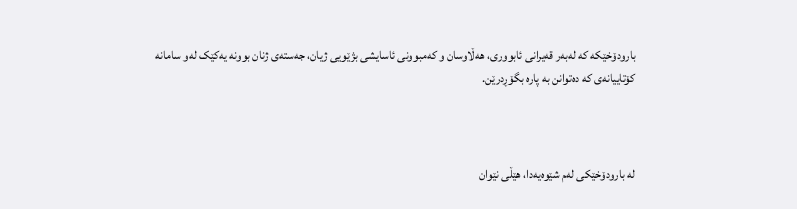بارودۆخێکە کە لەبەر قەیرانی ئابووری، هەڵاوسان و کەمبوونی ئاسایشی بژێویی ژیان، جەستەی ژنان بوونە یەکێک لەو سامانە کۆتاییانەی کە دەتوانن بە پارە بگۆڕدرێن.



لە بارودۆخێکی لەم شێوەیەدا، هێڵی نێوان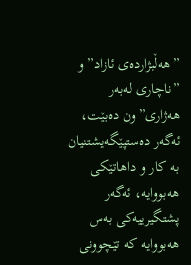”هەڵبژاردەی ئازاد” و ”ناچاری لەبەر هەژاری”ون دەبێت، ئەگەر دەستپێگەیشتنیان بە کار و داهاتێکی هەبووایە، ئەگەر پشتگیرییەکی بەس هەبووایە کە تێچوونی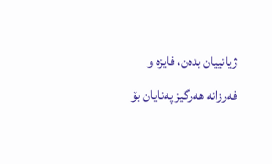ژیانییان بدەن، فایزە و فەرزانە هەرگیز پەنایان بۆ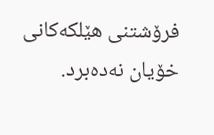فرۆشتنی هێلکەکانی خۆیان نەدەبرد.